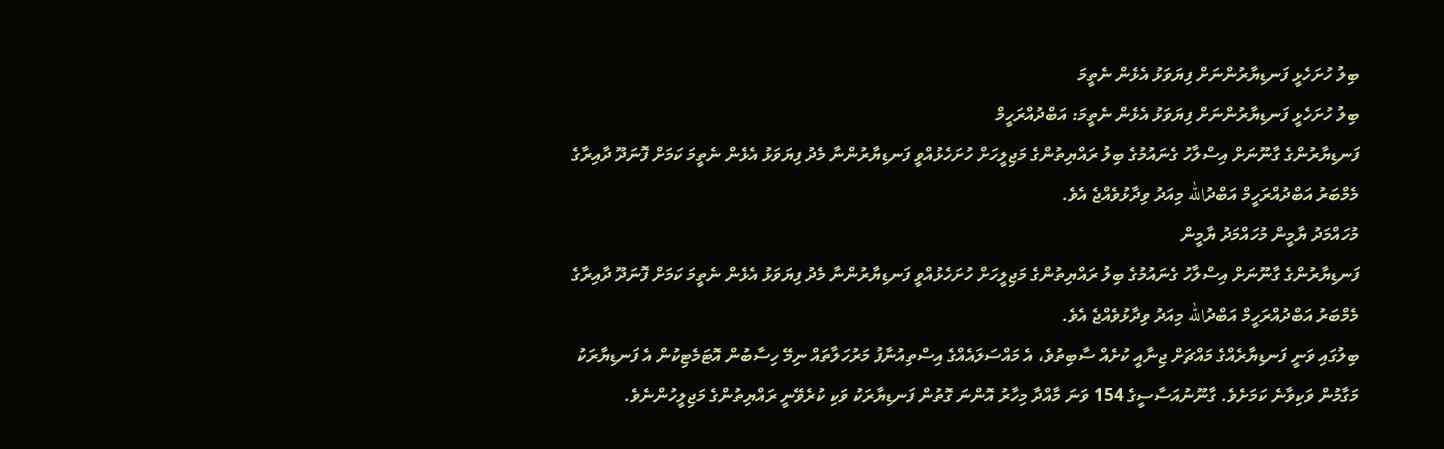ބިލު ހުށަހެޅީ ފަނޑިޔާރުންނަށް ފިޔަވަޅު އެޅެން ނެތީމަ
ބިލު ހުށަހެޅީ ފަނޑިޔާރުންނަށް ފިޔަވަޅު އެޅެން ނެތީމަ: އަބްދުއްރަހީމް
ފަނޑިޔާރުންގެ ގާނޫނަށް އިސްލާހު ގެނައުމުގެ ބިލު ރައްޔިތުންގެ މަޖިލީހަށް ހުށަހެޅުއްވީ ފަނޑިޔާރުންނާ މެދު ފިޔަވަޅު އެޅެން ނެތީމަ ކަމަށް ފޮނަދޫ ދާއިރާގެ މެމްބަރު އަބްދުއްރަހީމް އަބްދުالله މިއަދު ވިދާޅުވެއްޖެ އެވެ.
މުހައްމަދު ޔާމީން މުހައްމަދު ޔާމީން
ފަނޑިޔާރުންގެ ގާނޫނަށް އިސްލާހު ގެނައުމުގެ ބިލު ރައްޔިތުންގެ މަޖިލީހަށް ހުށަހެޅުއްވީ ފަނޑިޔާރުންނާ މެދު ފިޔަވަޅު އެޅެން ނެތީމަ ކަމަށް ފޮނަދޫ ދާއިރާގެ މެމްބަރު އަބްދުއްރަހީމް އަބްދުالله މިއަދު ވިދާޅުވެއްޖެ އެވެ.
ބިލުގައި ވަނީ ފަނޑިޔާރެއްގެ މައްޗަށް ޖިނާއީ ކުށެއް ސާބިތުވެ، އެ މައްސަލައެއްގެ އިސްތިއުނާފު މަރުހަލާތައް ނިމޭ ހިސާބުން އޮޓަމެޓިކުން އެ ފަނޑިޔާރަކު މަގާމުން ވަކިވާނެ ކަމަށެވެ. ގާނޫނުއަސާސީގެ 154 ވަނަ މާއްދާ މިހާރު އޮންނަ ގޮތުން ފަނޑިޔާރަކު ވަކި ކުރެވޭނީ ރައްޔިތުންގެ މަޖިލީހުންނެވެ.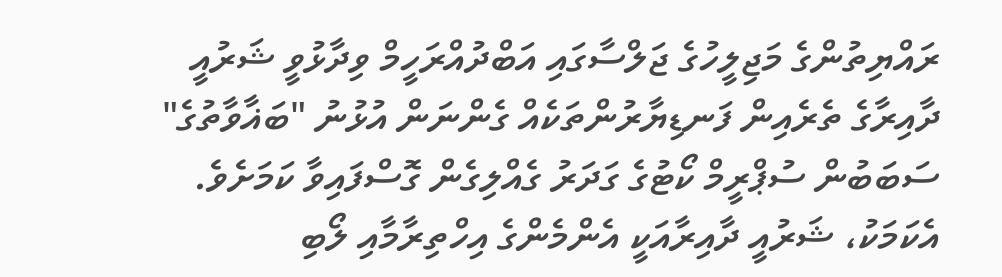ރައްޔިތުންގެ މަޖިލީހުގެ ޖަލްސާގައި އަބްދުއްރަހީމް ވިދާޅުވީ ޝަރުއީ ދާއިރާގެ ތެރެއިން ފަނޑިޔާރުންތަކެއް ގެންނަން އުޅުނު "ބަޣާވާތުގެ" ސަބަބުން ސުޕްރީމް ކޯޓުގެ ގަދަރު ގެއްލިގެން ގޮސްފައިވާ ކަމަށެވެ. އެކަމަކު، ޝަރުއީ ދާއިރާއަކީ އެންމެންގެ އިހްތިރާމާއި ލޯބި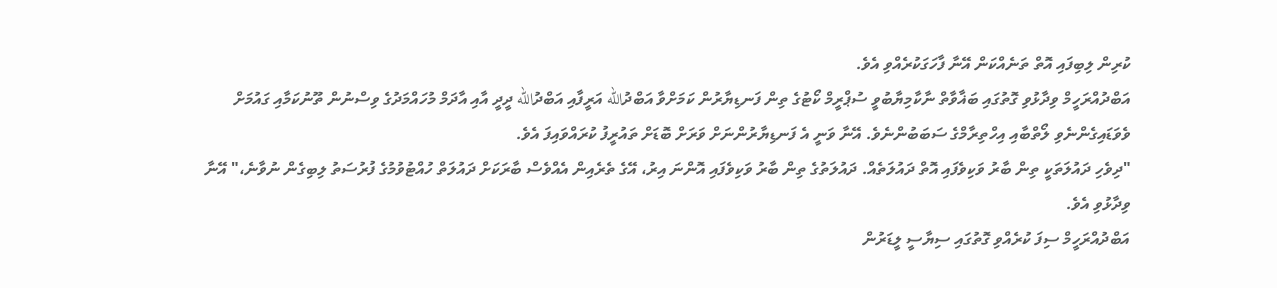ކުރިން ލިބިފައި އޮތް ތަނެއްކަން އޭނާ ފާހަގަކުރެއްވި އެވެ.
އަބްދުއްރަހީމް ވިދާޅުވި ގޮތުގައި ބަޣާވާތް ނާކާމިޔާބުވީ ސުޕްރީމް ކޯޓުގެ ތިން ފަނޑިޔާރުން ކަމަށްވާ އަބްދުالله އަރީފާއި އަބްދުالله ދީދީ އާއި އާދަމް މުހައްމަދުގެ ވިސްނުން ތޫނުކަމާއި ގައުމަށް ވެވަޑައިގެންނެވި ލޯތްބާއި އިހްތިރާމްގެ ސަބަބުންނެވެ. އޭނާ ވަނީ އެ ފަނޑިޔާރުންނަށް ވަރަށް ބޮޑަށް ތައުރީފު ކުރައްވައިފަ އެވެ.
"ދިވެހި ދައުލަތަކީ ތިން ބާރު ވަކިވެފައި އޮތް ދައުލަތެއް. ދައުލަތުގެ ތިން ބާރު ވަކިވެފައި އޮންނަ އިރު، އޭގެ ތެރެއިން އެއްވެސް ބާރަކަށް ދައުލަތް ހުއްޓުވުމުގެ ފުރުސަތު ލިބިގެން ނުވާނެ،" އޭނާ ވިދާޅުވި އެވެ.
އަބްދުއްރަހީމް ސިފަ ކުރެއްވި ގޮތުގައި ސިޔާސީ ލީޑަރުން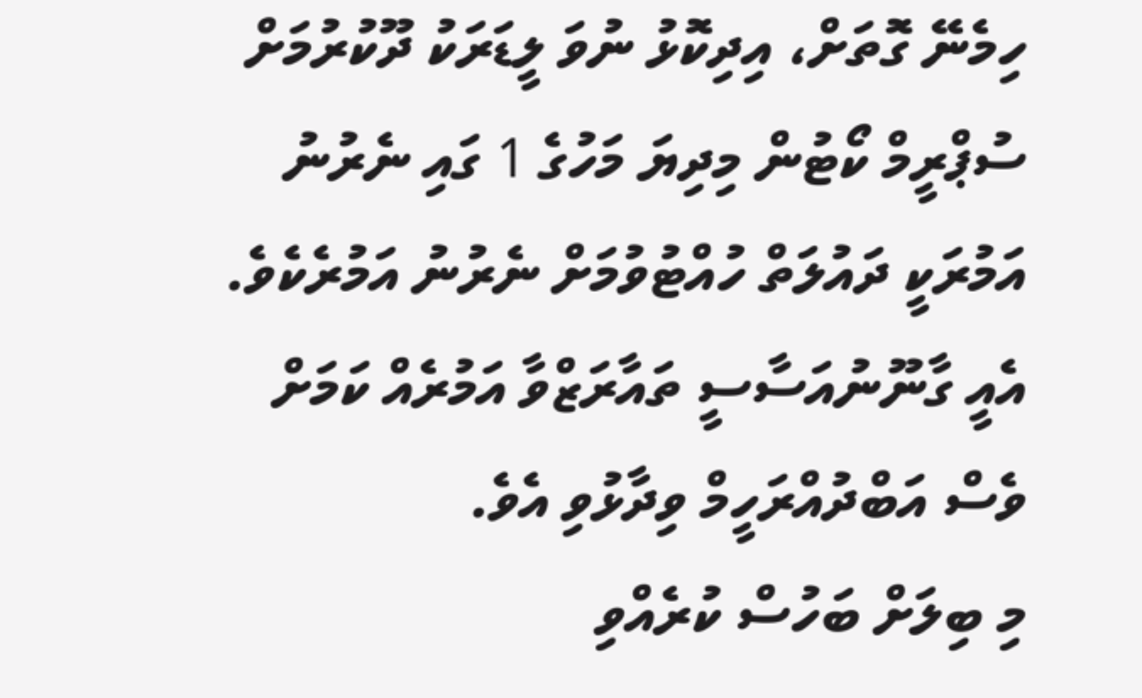ހިމެނޭ ގޮތަށް، އިދިކޮޅު ނުވަ ލީޑަރަކު ދޫކުރުމަށް ސުޕްރީމް ކޯޓުން މިދިޔަ މަހުގެ 1 ގައި ނެރުނު އަމުރަކީ ދައުލަތް ހުއްޓުވުމަށް ނެރުނު އަމުރެކެވެ. އެއީ ގާނޫނުއަސާސީ ތައާރަޒްވާ އަމުރެއް ކަމަށް ވެސް އަބްދުއްރަހީމް ވިދާޅުވި އެވެ.
މި ބިލަށް ބަހުސް ކުރެއްވި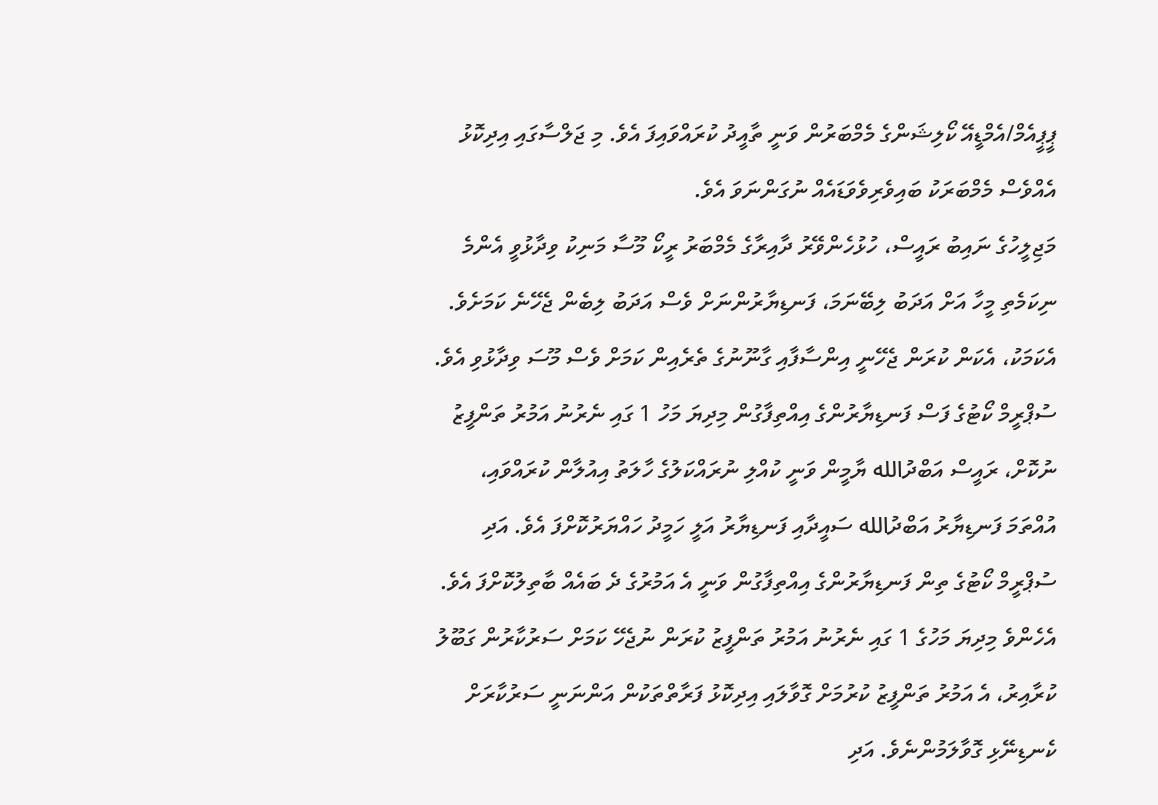ޕީޕީއެމް/އެމްޑީއޭ ކޯލިޝަންގެ މެމްބަރުން ވަނީ ތާއީދު ކުރައްވައިފަ އެވެ. މި ޖަލްސާގައި އިދިކޮޅު އެއްވެސް މެމްބަރަކު ބައިވެރިވެވަޑައެއް ނުގަންނަވަ އެވެ.
މަޖިލީހުގެ ނައިބު ރައީސް، ހުޅުހެންވޭރު ދާއިރާގެ މެމްބަރު ރީކޯ މޫސާ މަނިކު ވިދާޅުވީ އެންމެ ނިކަމެތި މީހާ އަށް އަދަބު ލިބޭނަމަ، ފަނޑިޔާރުންނަށް ވެސް އަދަބު ލިބެން ޖެހޭނެ ކަމަށެވެ. އެކަމަކު، އެކަން ކުރަން ޖެހޭނީ އިންސާފާއި ގާނޫނުގެ ތެރެއިން ކަމަށް ވެސް މޫސަ ވިދާޅުވި އެވެ.
ސުޕްރީމް ކޯޓުގެ ފަސް ފަނޑިޔާރުންގެ އިއްތިފާގުން މިދިޔަ މަހު 1 ގައި ނެރުނު އަމުރު ތަންފީޒު ނުކޮށް، ރައީސް އަބްދުالله ޔާމީން ވަނީ ކުއްލި ނުރައްކަލުގެ ހާލަތު އިއުލާން ކުރައްވައި، އުއްތަމަ ފަނޑިޔާރު އަބްދުالله ސައީދާއި ފަނޑިޔާރު އަލީ ހަމީދު ހައްޔަރުކޮށްފަ އެވެ. އަދި ސުޕްރީމް ކޯޓުގެ ތިން ފަނޑިޔާރުންގެ އިއްތިފާގުން ވަނީ އެ އަމުރުގެ ދެ ބައެއް ބާތިލުކޮށްފަ އެވެ.
އެހެންވެ މިދިޔަ މަހުގެ 1 ގައި ނެރުނު އަމުރު ތަންފީޒު ކުރަން ނުޖެހޭ ކަމަށް ސަރުކާރުން ގަބޫލު ކުރާއިރު، އެ އަމުރު ތަންފީޒު ކުރުމަށް ގޮވާލައި އިދިކޮޅު ފަރާތްތަކުން އަންނަނީ ސަރުކާރަށް ކެނޑިނޭޅި ގޮވާލަމުންނެވެ. އަދި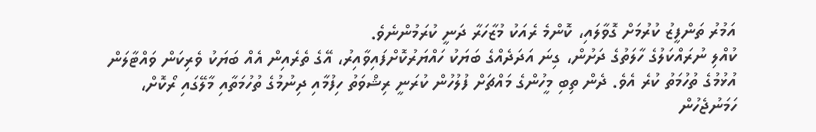އަމުރު ތަންފީޒު ކުރުމަށް ގޮވާލައި، ކޮންމެ ރެއަކު މުޒާހަރާ ދަނީ ކުރަމުންނެވެ.
ކުއްލި ނުރައްކަލުގެ ހާލަތުގެ ދަށުން، ގިނަ އަދަދެއްގެ ބަޔަކު ހައްޔަރުކޮށްފައިވާއިރު، އޭގެ ތެރެއިން އެއް ބަޔަކު ވެރިކަން ވައްޓާލަން އުޅުމުގެ ތުހުމަތު ކުރެ އެވެ. ދެން ތިބި މީހުންގެ މައްޗަށް ފުލުހުން ކުރަނީ ރިޝްވަތު ހިފުމާއި ދިނުމުގެ ތުހުމަތާއި މާލޭގައި ރޯކޮށް، ހަމަނުޖެހުން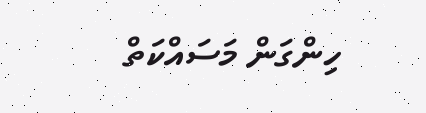ހިންގަން މަސައްކަތް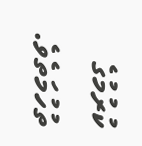ކުރުމުގެ ތުހުމަތެވެ.